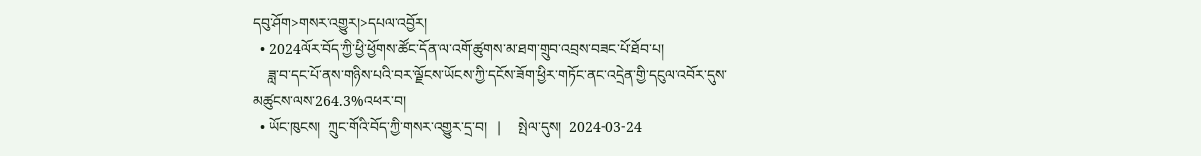དབུ་ཤོག>གསར་འགྱུར།>དཔལ་འབྱོར།
  • 2024ལོར་བོད་ཀྱི་ཕྱི་ཕྱོགས་ཚོང་དོན་ལ་འགོ་ཚུགས་མ་ཐག་གྲུབ་འབྲས་བཟང་པོ་ཐོབ་པ།
    ཟླ་བ་དང་པོ་ནས་གཉིས་པའི་བར་ལྗོངས་ཡོངས་ཀྱི་དངོས་ཟོག་ཕྱིར་གཏོང་ནང་འདྲེན་གྱི་དངུལ་འབོར་དུས་མཚུངས་ལས་264.3%འཕར་བ།
  • ཡོང་ཁུངས།  ཀྲུང་གོའི་བོད་ཀྱི་གསར་འགྱུར་དྲ་བ།   |     སྤེལ་དུས།  2024-03-24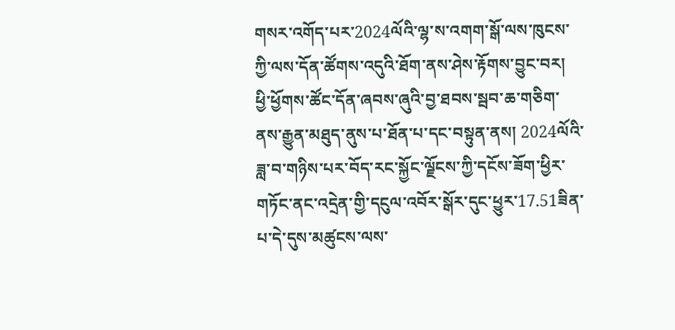གསར་འགོད་པར་2024ལོའི་ལྷ་ས་འགག་སྒོ་ལས་ཁུངས་ཀྱི་ལས་དོན་ཚོགས་འདུའི་ཐོག་ནས་ཤེས་རྟོགས་བྱུང་བར། ཕྱི་ཕྱོགས་ཚོང་དོན་ཞབས་ཞུའི་བྱ་ཐབས་སྦབ་ཆ་གཅིག་ནས་རྒྱུན་མཐུད་ནུས་པ་ཐོན་པ་དང་བསྟུན་ནས། 2024ལོའི་ཟླ་བ་གཉིས་པར་བོད་རང་སྐྱོང་ལྗོངས་ཀྱི་དངོས་ཟོག་ཕྱིར་གཏོང་ནང་འདྲེན་གྱི་དངུལ་འབོར་སྒོར་དུང་ཕྱུར་17.51ཟིན་པ་དེ་དུས་མཚུངས་ལས་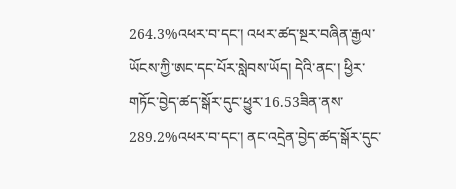264.3%འཕར་བ་དང་། འཕར་ཚད་སྔར་བཞིན་རྒྱལ་ཡོངས་ཀྱི་ཨང་དང་པོར་སླེབས་ཡོད། དེའི་ནང་། ཕྱིར་གཏོང་བྱེད་ཚད་སྒོར་དུང་ཕྱུར་16.53ཟིན་ནས་289.2%འཕར་བ་དང་། ནང་འདྲེན་བྱེད་ཚད་སྒོར་དུང་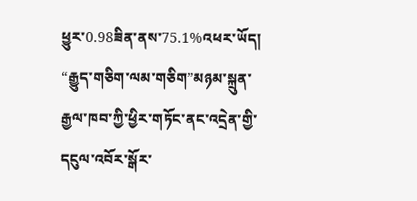ཕྱུར་0.98ཟིན་ནས་75.1%འཕར་ཡོད། “རྒྱུད་གཅིག་ལམ་གཅིག”མཉམ་སྐྲུན་རྒྱལ་ཁབ་ཀྱི་ཕྱིར་གཏོང་ནང་འདྲེན་གྱི་དངུལ་འབོར་སྒོར་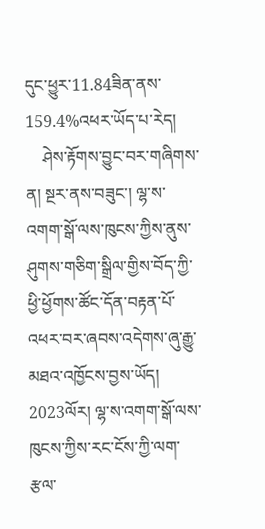དུང་ཕྱུར་11.84ཟིན་ནས་159.4%འཕར་ཡོད་པ་རེད།
    ཤེས་རྟོགས་བྱུང་བར་གཞིགས་ན། སྔར་ནས་བཟུང་། ལྷ་ས་འགག་སྒོ་ལས་ཁུངས་ཀྱིས་ནུས་ཤུགས་གཅིག་སྒྲིལ་གྱིས་བོད་ཀྱི་ཕྱི་ཕྱོགས་ཚོང་དོན་བརྟན་པོ་འཕར་བར་ཞབས་འདེགས་ཞུ་རྒྱུ་མཐའ་འཁྱོངས་བྱས་ཡོད། 2023ལོར། ལྷ་ས་འགག་སྒོ་ལས་ཁུངས་ཀྱིས་རང་ངོས་ཀྱི་ལག་རྩལ་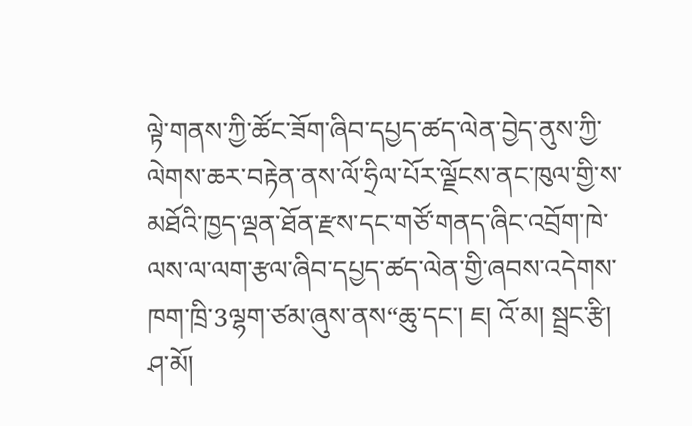ལྟེ་གནས་ཀྱི་ཚོང་ཟོག་ཞིབ་དཔྱད་ཚད་ལེན་བྱེད་ནུས་ཀྱི་ལེགས་ཆར་བརྟེན་ནས་ལོ་ཧྲིལ་པོར་ལྗོངས་ནང་ཁུལ་གྱི་ས་མཐོའི་ཁྱད་ལྡན་ཐོན་རྫས་དང་གཙོ་གནད་ཞིང་འབྲོག་ཁེ་ལས་ལ་ལག་རྩལ་ཞིབ་དཔྱད་ཚད་ལེན་གྱི་ཞབས་འདེགས་ཁག་ཁྲི་3ལྷག་ཙམ་ཞུས་ནས“ཆུ་དང་། ཇ། འོ་མ། སྦྲང་རྩི། ཤ་མོ།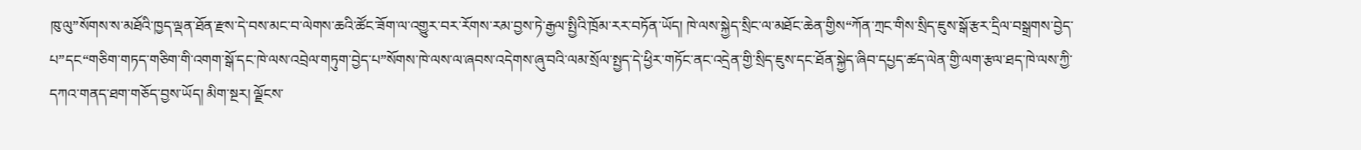ཁུ་ལུ”སོགས་ས་མཐོའི་ཁྱད་ལྡན་ཐོན་རྫས་དེ་བས་མང་བ་ལེགས་ཆའི་ཚོང་ཟོག་ལ་འགྱུར་བར་རོགས་རམ་བྱས་ཏེ་རྒྱལ་སྤྱིའི་ཁྲོམ་རར་བཏོན་ཡོད། ཁེ་ལས་སྐྱེད་སྲིང་ལ་མཐོང་ཆེན་གྱིས“ཀོན་ཀྲང་གིས་སྲིད་ཇུས་སྒོ་རྩར་དྲིལ་བསྒྲགས་བྱེད་པ”དང“གཅིག་གཏད་གཅིག་གི་འགག་སྒོ་དང་ཁེ་ལས་འབྲེལ་གཏུག་བྱེད་པ”སོགས་ཁེ་ལས་ལ་ཞབས་འདེགས་ཞུ་བའི་ལམ་སྲོལ་སྤྱད་དེ་ཕྱིར་གཏོང་ནང་འདྲེན་གྱི་སྲིད་ཇུས་དང་ཐོན་སྐྱེད་ཞིབ་དཔྱད་ཚད་ལེན་གྱི་ལག་རྩལ་ཐད་ཁེ་ལས་ཀྱི་དཀའ་གནད་ཐག་གཅོད་བྱས་ཡོད། མིག་སྔར། ལྗོངས་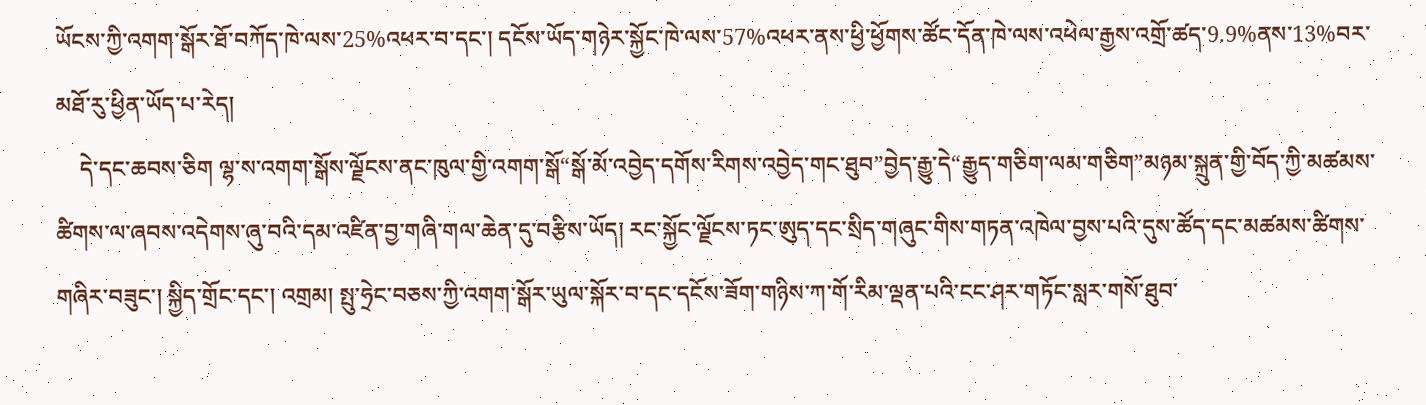ཡོངས་ཀྱི་འགག་སྒོར་ཐོ་བཀོད་ཁེ་ལས་25%འཕར་བ་དང་། དངོས་ཡོད་གཉེར་སྐྱོང་ཁེ་ལས་57%འཕར་ནས་ཕྱི་ཕྱོགས་ཚོང་དོན་ཁེ་ལས་འཕེལ་རྒྱས་འགྲོ་ཚད་9.9%ནས་13%བར་མཐོ་རུ་ཕྱིན་ཡོད་པ་རེད།
    དེ་དང་ཆབས་ཅིག ལྷ་ས་འགག་སྒོས་ལྗོངས་ནང་ཁུལ་གྱི་འགག་སྒོ“སྒོ་མོ་འབྱེད་དགོས་རིགས་འབྱེད་གང་ཐུབ”བྱེད་རྒྱུ་དེ“རྒྱུད་གཅིག་ལམ་གཅིག”མཉམ་སྐྲུན་གྱི་བོད་ཀྱི་མཚམས་ཚིགས་ལ་ཞབས་འདེགས་ཞུ་བའི་དམ་འཛིན་བྱ་གཞི་གལ་ཆེན་དུ་བརྩིས་ཡོད། རང་སྐྱོང་ལྗོངས་ཏང་ཨུད་དང་སྲིད་གཞུང་གིས་གཏན་འཁེལ་བྱས་པའི་དུས་ཚོད་དང་མཚམས་ཚིགས་གཞིར་བཟུང་། སྐྱིད་གྲོང་དང་། འགྲམ། སྤུ་ཧྲེང་བཅས་ཀྱི་འགག་སྒོར་ཡུལ་སྐོར་བ་དང་དངོས་ཟོག་གཉིས་ཀ་གོ་རིམ་ལྡན་པའི་ངང་ཤར་གཏོང་སླར་གསོ་ཐུབ་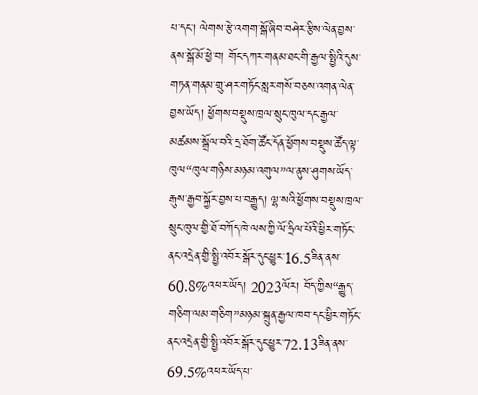པ་དང་། ལེགས་རྩེ་འགག་སྒོ་ཞིབ་བཤེར་རྩིས་ལེན་བྱས་ནས་སྒོ་མོ་ཕྱེ་བ། གོང་དཀར་གནམ་ཐང་གི་རྒྱལ་སྤྱིའི་དུས་གཏན་གནམ་གྲུ་ཤར་གཏོང་སླར་གསོ་བཅས་འགན་ལེན་བྱས་ཡོད། ཕྱོགས་བསྡུས་ཁྲལ་སྲུང་ཁུལ་དང་རྒྱལ་མཚམས་སྒྲོལ་བའི་དྲ་ཐོག་ཚོང་དོན་ཕྱོགས་བསྡུས་ཚོད་ལྟ་ཁུལ“ཁུལ་གཉིས་མཉམ་འགུལ”ལ་ནུས་ཤུགས་ཡོད་རྒུས་རྒྱབ་སྐྱོར་བྱས་པ་བརྒྱུད། ལྷ་སའི་ཕྱོགས་བསྡུས་ཁྲལ་སྲུང་ཁུལ་གྱི་ཐོ་བཀོད་ཁེ་ལས་ཀྱི་ལོ་ཧྲིལ་པོའི་ཕྱིར་གཏོང་ནང་འདྲེན་གྱི་སྤྱི་འབོར་སྒོར་དུང་ཕྱུར་16.5ཟིན་ནས་60.8%འཕར་ཡོད། 2023ལོར། བོད་ཀྱིས“རྒྱུད་གཅིག་ལམ་གཅིག”མཉམ་སྐྲུན་རྒྱལ་ཁབ་དང་ཕྱིར་གཏོང་ནང་འདྲེན་གྱི་སྤྱི་འབོར་སྒོར་དུང་ཕྱུར་72.13ཟིན་ནས་69.5%འཕར་ཡོད་པ་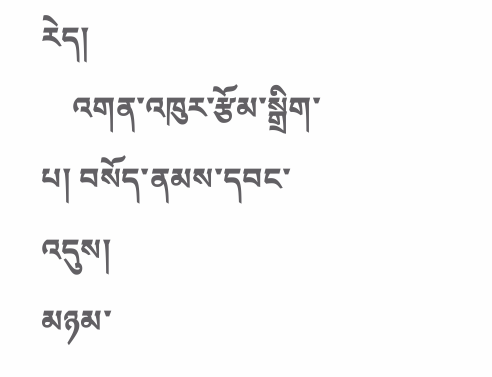རེད།
    འགན་འཁུར་རྩོམ་སྒྲིག་པ། བསོད་ནམས་དབང་འདུས།
མཉམ་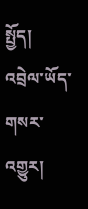སྤྱོད།
འབྲེལ་ཡོད་གསར་འགྱུར།